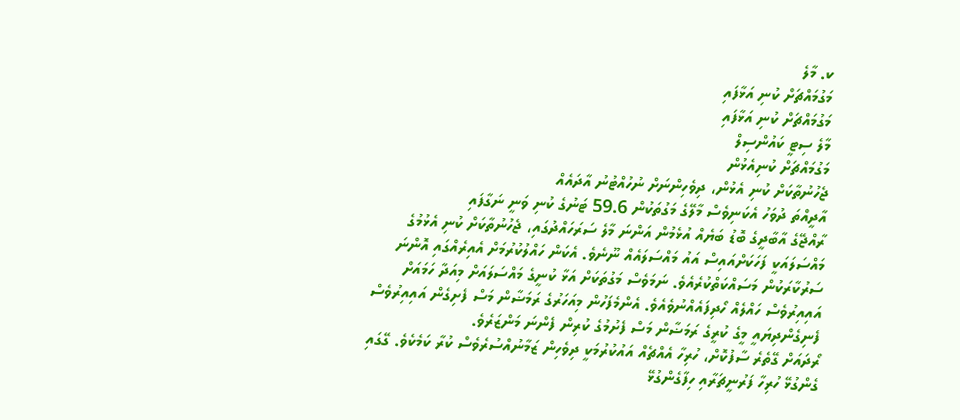ކ. މާލެ
މަގުމައްޗަށް ކުނި އަޅާފައި
މަގުމައްޗަށް ކުނި އަޅާފައި
މާލެ ސިޓީ ކައުންސިލް
މަގުމައްޗަށް ކުނިއެޅުން
ޖެހުނުތާކަށް ކުނި އެޅުން، ދިވެހިންނަށް ނުހުއްޓުނު އާދައެއް
އާދީއްތަ ދުވަހު އެކަނިވެސް މާލޭގެ މަގުތަކުން 59.6 ޓަނުގެ ކުނި ވަނީ ނަގާފައި
ރާއްޖޭގެ އާބާދީގެ ބޮޑު ބަޔެއް އުޅެމުން އަންނަ މާލެ ސަރަހައްދުގައި، ޖެހުނުތާކަށް ކުނި އެޅުމުގެ މައްސަލައަކީ ފަހަކަށްއައިސް އައު މައްސަލައެއް ނޫނެވެ. އެކަން ހައްލުކުރުމަށް އެއިރެއްގައި އޮންނަ ސަރުކާރަކުން މަސައްކަތްކުރެއެވެ. ނަމަވެސް މަގުތަކަށް އަޅާ ކުނީގެ މައްސަލައަށް މިއަދާ ހަމައަށް އައިއިރުވެސް ހައްލެއް ހޯދިފައެއްނުވެއެވެ. އެންމެފަހުން މިއަހަރުގެ ރަމަޟާން މަސް ފެށިގެން އައިއިރުވެސް ފެނިގެންދިޔައީ މީގެ ކުރީގެ ރަމަޟާން މަސް ފެށުމުގެ ކުރިން ފެންނަ މަންޒަރެވެ.
ރޯދައަށް ގޭތެރެ ސާފުކޮށް، ހުރިހާ އެއްޗެއް އައުކުރުމަކީ ދިވެހިން ޒަމާނުއްސުރެވެސް ކުރާ ކަމެކެވެ. ގޭގައި ގެންގުޅޭ ހުރިހާ ފަރުނީޗަރާއި ހިފާގެންގުޅޭ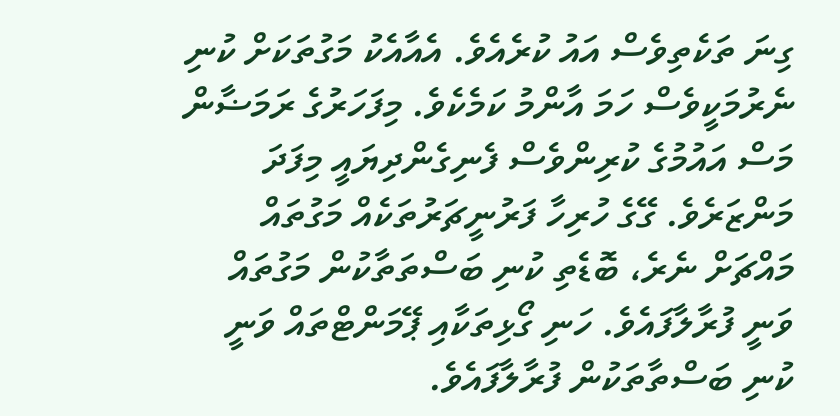ގިނަ ތަކެތިވެސް އައު ކުރެއެވެ. އެއާއެކު މަގުތަކަށް ކުނި ނެރުމަކީވެސް ހަމަ އާންމު ކަމެކެވެ. މިފަހަރުގެ ރަމަޟާން މަސް އައުމުގެ ކުރިންވެސް ފެނިގެންދިޔައީ މިފަދަ މަންޒަރެވެ. ގޭގެ ހުރިހާ ފަރުނީޗަރުތަކެއް މަގުތައް މައްޗަށް ނެރެ، ބޮޑެތި ކުނި ބަސްތަތާކުން މަގުތައް ވަނީ ފުރާލާފައެވެ. ހަނި ގޯޅިތަކާއި ޕޭމަންޓްތައް ވަނީ ކުނި ބަސްތާތަކުން ފުރާލާފައެވެ.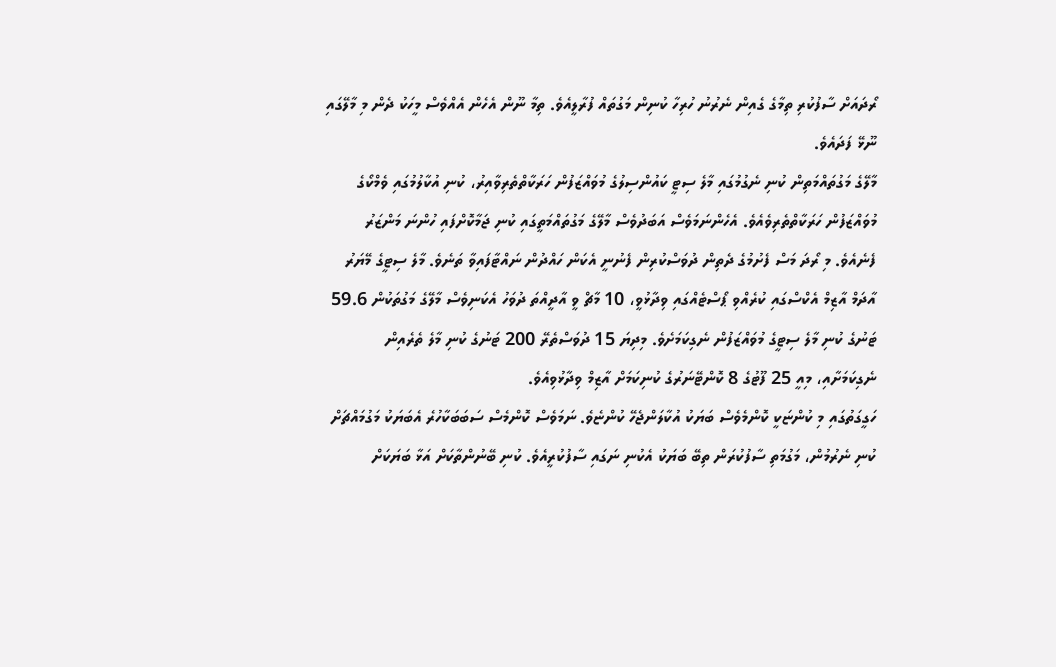ރޯދައަށް ސާފުކުރި ތިމާގެ ގެއިން ނެރުނު ހުރިހާ ކުނިން މަގުތައް ފުރާލީއެވެ. ތިމާ ނޫން އެހެން އެއްވެސް މީހަކު ދެން މި މާލޭގައި ނޫޅޭ ފަދައެވެ.
މާލޭގެ މަގުތައްމަތިން ކުނި ނެގުމުގައި މާލެ ސިޓީ ކައުންސިލުގެ މުވައްޒަފުން ހަރަކާތްތެރިވާއިރު، ކުނި އުކާލުމުގައި ވެމްކޯގެ މުވައްޒަފުން ހަރަކާތްތެރިވެއެވެ. އެހެންނަމަވެސް އަބަދުވެސް މާލޭގެ މަގުތައްމަތީގައި ކުނި ޖަމާކޮށްފައި ހުންނަ މަންޒަރު ފެނެއެވެ. މި ރޯދަ މަސް ފެށުމުގެ ދެތިން ދުވަސްކުރިން ފެނުނީ އެކަން ހައްދުން ނައްޓާފައިވާ ތަނެވެ. މާލެ ސިޓީގެ މޭޔަރު އާދަމް އާޒިމް އެކްސްގައި ކުރެއްވި ޕޯސްޓެއްގައި ވިދާޅުވީ، 10 މާޗް ވީ އާދީއްތަ ދުވަހު އެކަނިވެސް މާލޭގެ މަގުތަކުން 59.6 ޓަނުގެ ކުނި މާލެ ސިޓީގެ މުވައްޒަފުން ނެގިކަމަށެވެ. މިދިޔަ 15 ދުވަސްތެރޭ 200 ޓަނުގެ ކުނި މާލެ ތެރެއިން ނެގިކަމަށާއި، މިއީ 25 ފޫޓުގެ 8 ކޮންޓޭނަރުގެ ކުނިކަމަށް އާޒިމް ވިދާޅުވިއެވެ.
ހަގީގަތުގައި މި ކުންޏަކީ ކޮންމެވެސް ބަޔަކު އުކާލަންޖެހޭ ކުންޏެވެ. ނަމަވެސް ކޮންމެސް ސަބަބަކާހުރެ އެބަޔަކު މަގުމައްޗަށް ކުނި ނެރުމުން، މަގުމަތި ސާފުކުރަން ތިބޭ ބަޔަކު އެކުނި ނަގައި ސާފުކުރީއެވެ. ކުނި ބޭނުންތާކަށް އަޅާ ބަޔަކަށް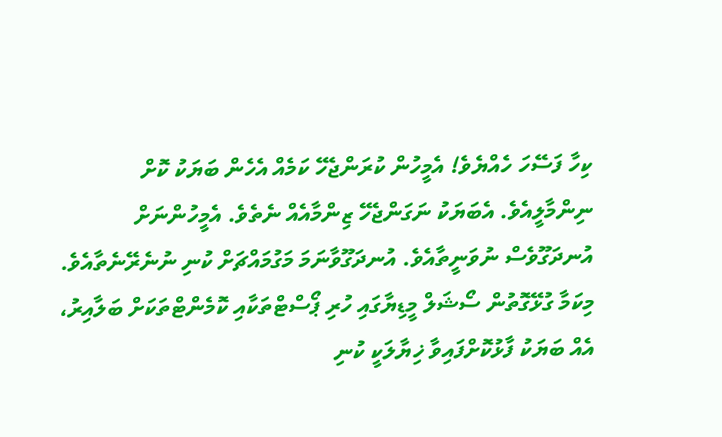ކިހާ ފަސޭހަ ހެއްޔެވެ! އެމީހުން ކުރަންޖެހޭ ކަމެއް އެހެން ބަޔަކު ކޮށް ނިންމާލީއެވެ. އެބަޔަކު ނަގަންޖެހޭ ޒިންމާއެއް ނެތެވެ. އެމީހުންނަށް އުނދަގޫވެސް ނުވަނީތާއެވެ. އުނދަގޫވާނަމަ މަގުމައްޗަށް ކުނި ނުނެރޭނެތާއެވެ. މިކަމާ ގުޅޭގޮތުން ސޯޝަލް މީޑިޔާގައި ހުރި ޕޯސްޓްތަކާއި ކޮމެންޓްތަކަށް ބަލާއިރު، އެއް ބަޔަކު ފާޅުކޮށްފައިވާ ޚިޔާލަކީ ކުނި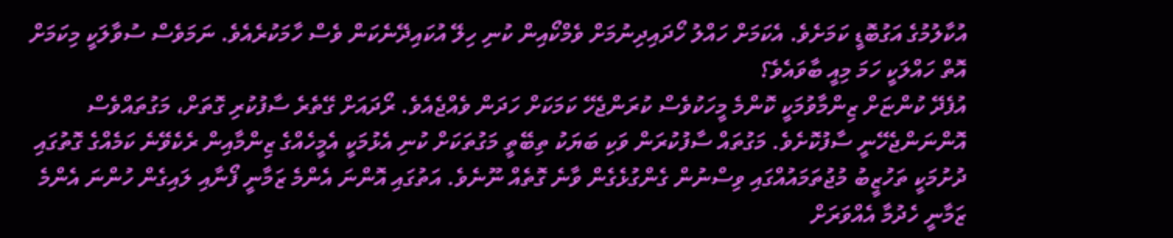އުކާލުމުގެ އަގުބޮޑީ ކަމަށެވެ. އެކަމަށް ހައްލު ހޯދައިދިނުމަށް ވެމްކޯއިން ކުނި ހިލޭ އުކައިދޭނެކަން ވެސް ހާމަކުރެއެވެ. ނަމަވެސް ސުވާލަކީ މިކަމަށް އޮތް ހައްލަކީ ހަމަ މިއީ ބާވައެވެ؟
އުފެދޭ ކުންޏަށް ޒިންމާވުމަކީ ކޮންމެ މީހަކުވެސް ކުރަންޖެހޭ ކަމަކަށް ހަދަން ވެއްޖެއެވެ. ރޯދައަށް ގޭތެރެ ސާފުކުރި ގޮތަށް، މަގުތައްވެސް އޮންނަންޖެހޭނީ ސާފުކޮށެވެ. މަގުތައް ސާފުކުރަން ވަކި ބަޔަކު ތިބޭތީ މަގުތަކަށް ކުނި އެޅުމަކީ އެމީހެއްގެ ޒިންމާއިން ރެކެވޭނެ ކަމެއްގެ ގޮތުގައި ދުށުމަކީ ތަހުޒީބު މުޖުތަމައުއްގައި ވިސްނުން ގެންގުޅެގެން ވާނެ ގޮތެއް ނޫނެވެ. އަތުގައި އޮންނަ އެންމެ ޒަމާނީ ފޯނާއި ލައިގެން ހުންނަ އެންމެ ޒަމާނީ ހެދުމާ އެއްވަރަށް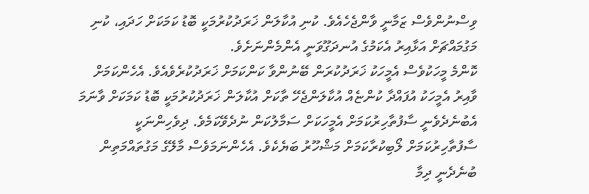ވިސްނުންވެސް ޒަމާނީ ވާންޖެހެއެވެ. ކުނި އުކާލަން ޚަރަދުކުރުމަކީ ބޮޑު ކަމަކަށް ހަދައި، ކުނި މަގުމައްޗަށް އަޅާއިރު އެކަމުގެ އުނދަގޫވަނީ އެންމެންނަށެވެ.
ކޮންމެ މީހަކުވެސް އެމީހަކު ޚަރަދުކުރަން ބޭނުންވާ ކަންކަމަށް ޚަރަދުކުރެވެއެވެ. އެހެންކަމަށް ވާއިރު އެމީހަކު އުފައްދާ ކުންޏެއް އުކާލަންޖެހޭ ތާކަށް އުކާލަން ޚަރަދުކުރުމަކީ ބޮޑު ކަމަކަށް ވާނަމަ އެބުނެދެވެނީ ސާފުތާހިރުކަމަށް އެމީހަކަށް ސަމާލުކަން ނުދެވޭކަމެވެ. ދިވެހިންނަކީ ސާފުތާހިރުކަމަށް ލޯބިކުރާކަމަށް މަޝްހޫރު ބަޔެކެވެ. އެހެންނަމަވެސް މާލޭގެ މަގުތައްމަތިން ބުނެދެނީ ދިމާ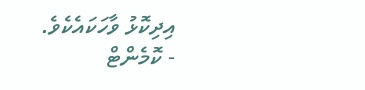އިދިކޮޅު ވާހަކައެކެވެ.
- ކޮމެންޓް